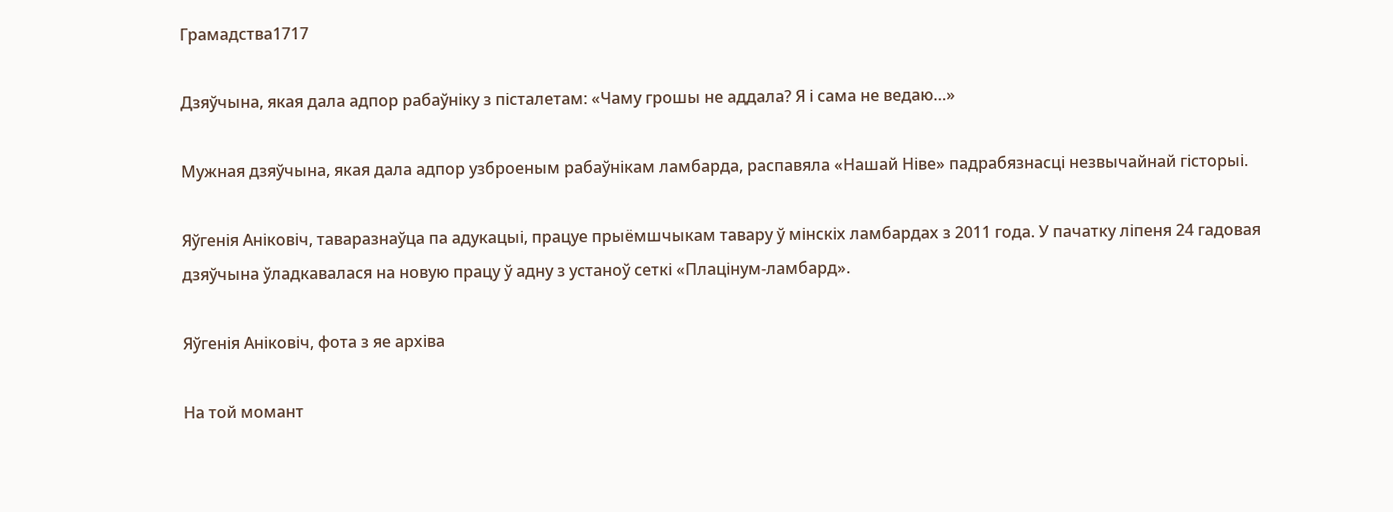Грамадства1717

Дзяўчына, якая дала адпор рабаўніку з пісталетам: «Чаму грошы не аддала? Я і сама не ведаю…»

Мужная дзяўчына, якая дала адпор узброеным рабаўнікам ламбарда, распавяла «Нашай Ніве» падрабязнасці незвычайнай гісторыі.

Яўгенія Аніковіч, таваразнаўца па адукацыі, працуе прыёмшчыкам тавару ў мінскіх ламбардах з 2011 года. У пачатку ліпеня 24 гадовая дзяўчына ўладкавалася на новую працу ў адну з устаноў сеткі «Плацінум-ламбард».

Яўгенія Аніковіч, фота з яе архіва

На той момант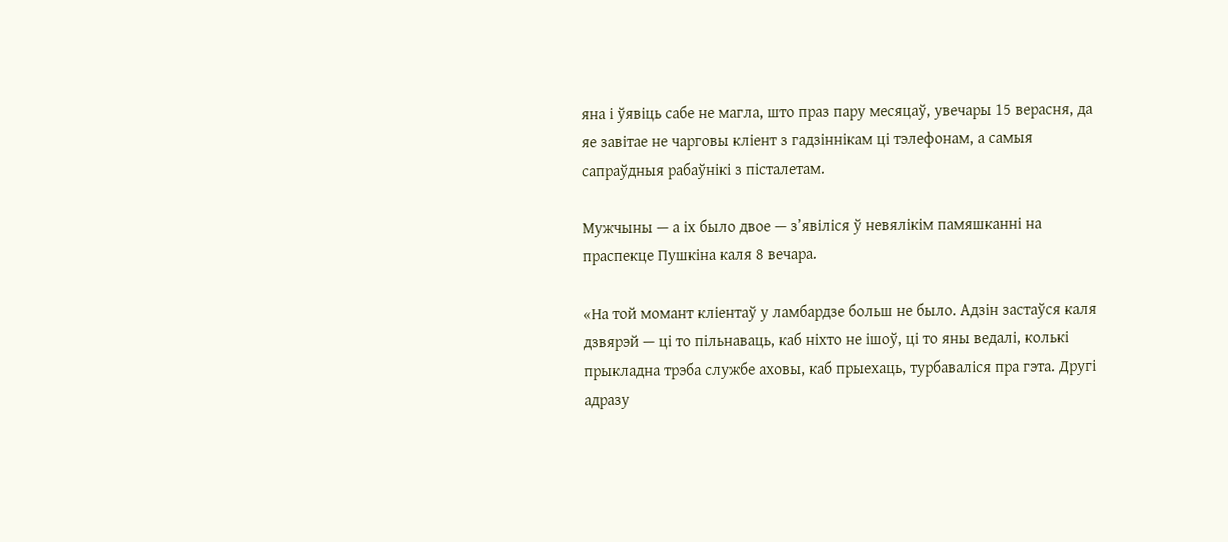яна і ўявіць сабе не магла, што праз пару месяцаў, увечары 15 верасня, да яе завітае не чарговы кліент з гадзіннікам ці тэлефонам, а самыя сапраўдныя рабаўнікі з пісталетам.

Мужчыны — а іх было двое — з’явіліся ў невялікім памяшканні на праспекце Пушкіна каля 8 вечара.

«На той момант кліентаў у ламбардзе больш не было. Адзін застаўся каля дзвярэй — ці то пільнаваць, каб ніхто не ішоў, ці то яны ведалі, колькі прыкладна трэба службе аховы, каб прыехаць, турбаваліся пра гэта. Другі адразу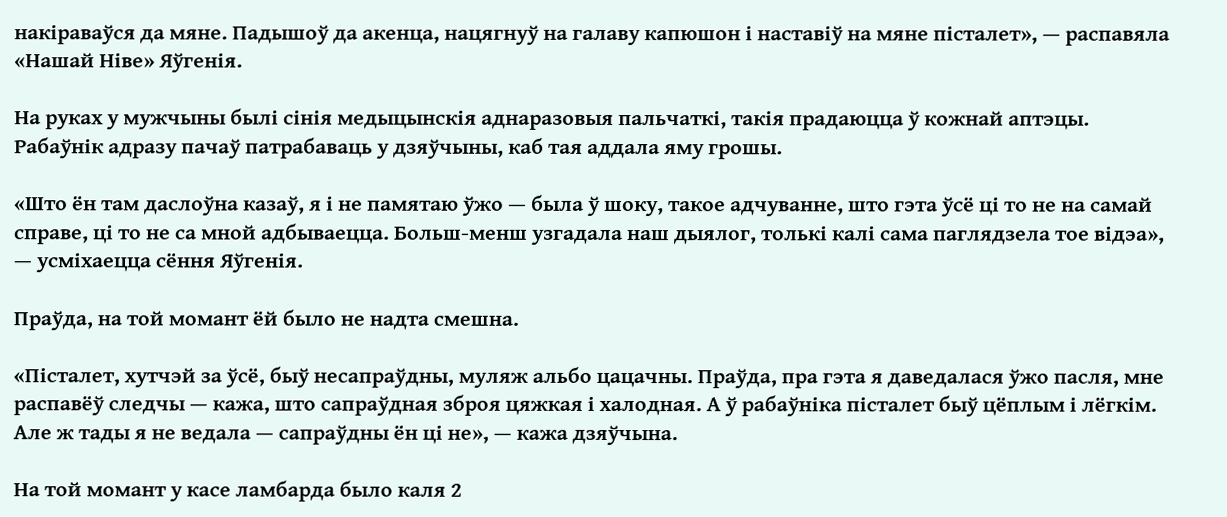накіраваўся да мяне. Падышоў да акенца, нацягнуў на галаву капюшон і наставіў на мяне пісталет», — распавяла «Нашай Ніве» Яўгенія.

На руках у мужчыны былі сінія медыцынскія аднаразовыя пальчаткі, такія прадаюцца ў кожнай аптэцы. Рабаўнік адразу пачаў патрабаваць у дзяўчыны, каб тая аддала яму грошы.

«Што ён там даслоўна казаў, я і не памятаю ўжо — была ў шоку, такое адчуванне, што гэта ўсё ці то не на самай справе, ці то не са мной адбываецца. Больш-менш узгадала наш дыялог, толькі калі сама паглядзела тое відэа», — усміхаецца сёння Яўгенія.

Праўда, на той момант ёй было не надта смешна.

«Пісталет, хутчэй за ўсё, быў несапраўдны, муляж альбо цацачны. Праўда, пра гэта я даведалася ўжо пасля, мне распавёў следчы — кажа, што сапраўдная зброя цяжкая і халодная. А ў рабаўніка пісталет быў цёплым і лёгкім. Але ж тады я не ведала — сапраўдны ён ці не», — кажа дзяўчына.

На той момант у касе ламбарда было каля 2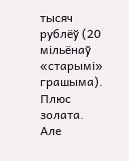тысяч рублёў (20 мільёнаў «старымі» грашыма). Плюс золата. Але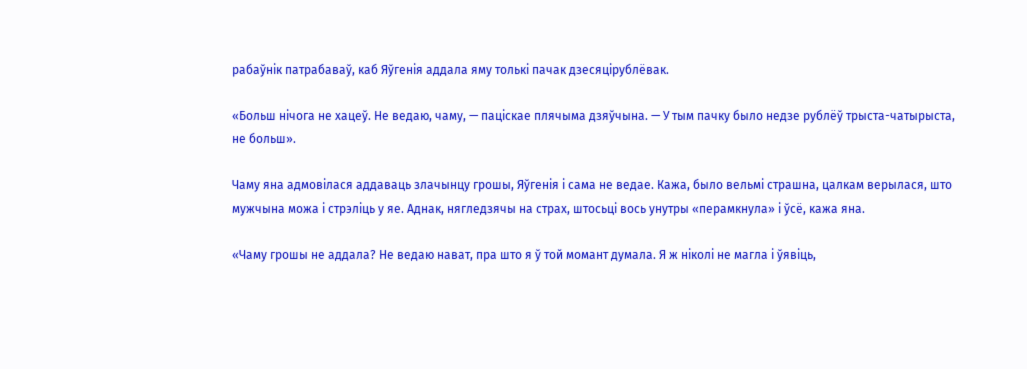рабаўнік патрабаваў, каб Яўгенія аддала яму толькі пачак дзесяцірублёвак.

«Больш нічога не хацеў. Не ведаю, чаму, — паціскае плячыма дзяўчына. — У тым пачку было недзе рублёў трыста-чатырыста, не больш».

Чаму яна адмовілася аддаваць злачынцу грошы, Яўгенія і сама не ведае. Кажа, было вельмі страшна, цалкам верылася, што мужчына можа і стрэліць у яе. Аднак, нягледзячы на страх, штосьці вось унутры «перамкнула» і ўсё, кажа яна.

«Чаму грошы не аддала? Не ведаю нават, пра што я ў той момант думала. Я ж ніколі не магла і ўявіць,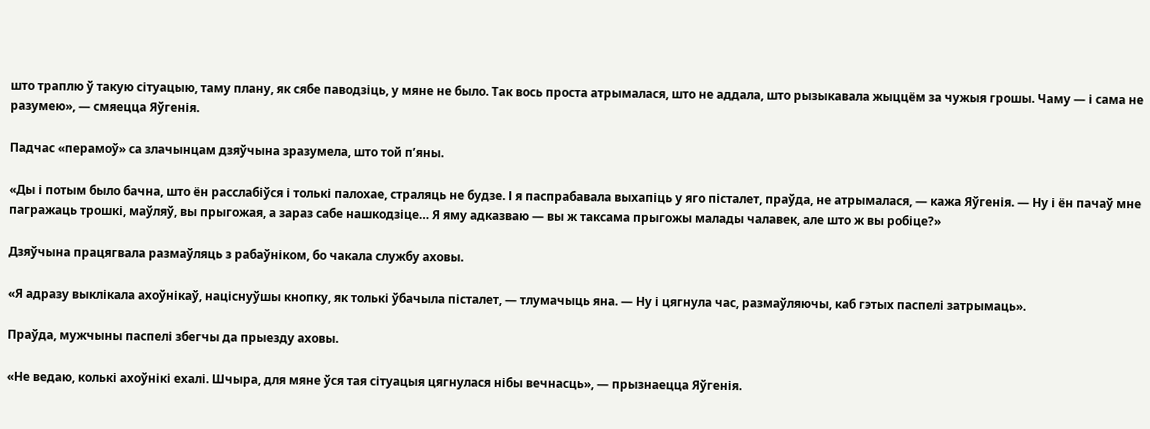што траплю ў такую сітуацыю, таму плану, як сябе паводзіць, у мяне не было. Так вось проста атрымалася, што не аддала, што рызыкавала жыццём за чужыя грошы. Чаму — і сама не разумею», — смяецца Яўгенія.

Падчас «перамоў» са злачынцам дзяўчына зразумела, што той п’яны.

«Ды і потым было бачна, што ён расслабіўся і толькі палохае, страляць не будзе. І я паспрабавала выхапіць у яго пісталет, праўда, не атрымалася, — кажа Яўгенія. — Ну і ён пачаў мне пагражаць трошкі, маўляў, вы прыгожая, а зараз сабе нашкодзіце… Я яму адказваю — вы ж таксама прыгожы малады чалавек, але што ж вы робіце?»

Дзяўчына працягвала размаўляць з рабаўніком, бо чакала службу аховы.

«Я адразу выклікала ахоўнікаў, націснуўшы кнопку, як толькі ўбачыла пісталет, — тлумачыць яна. — Ну і цягнула час, размаўляючы, каб гэтых паспелі затрымаць».

Праўда, мужчыны паспелі збегчы да прыезду аховы.

«Не ведаю, колькі ахоўнікі ехалі. Шчыра, для мяне ўся тая сітуацыя цягнулася нібы вечнасць», — прызнаецца Яўгенія.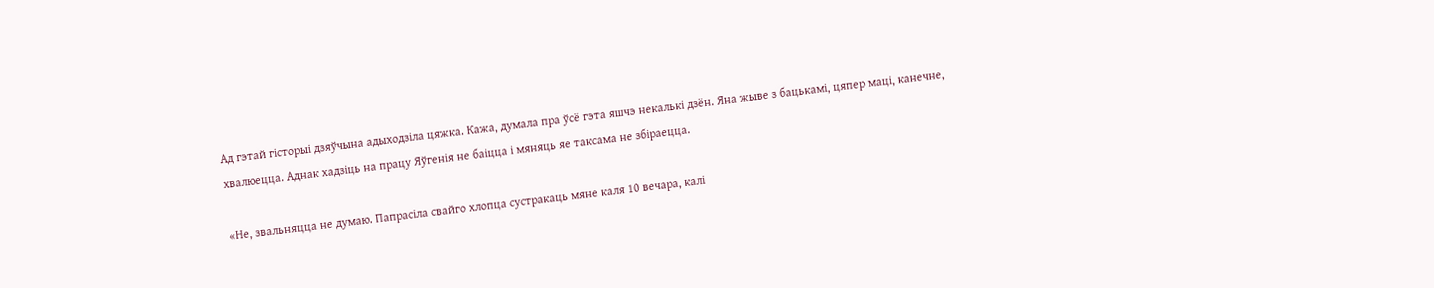Ад гэтай гісторыі дзяўчына адыходзіла цяжка. Кажа, думала пра ўсё гэта яшчэ некалькі дзён. Яна жыве з бацькамі, цяпер маці, канечне, хвалюецца. Аднак хадзіць на працу Яўгенія не баіцца і мяняць яе таксама не збіраецца.

«Не, звальняцца не думаю. Папрасіла свайго хлопца сустракаць мяне каля 10 вечара, калі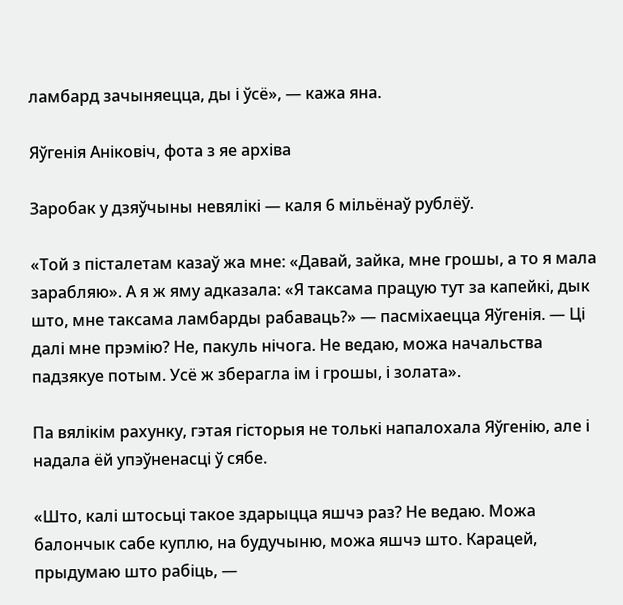ламбард зачыняецца, ды і ўсё», — кажа яна.

Яўгенія Аніковіч, фота з яе архіва

Заробак у дзяўчыны невялікі — каля 6 мільёнаў рублёў.

«Той з пісталетам казаў жа мне: «Давай, зайка, мне грошы, а то я мала зарабляю». А я ж яму адказала: «Я таксама працую тут за капейкі, дык што, мне таксама ламбарды рабаваць?» — пасміхаецца Яўгенія. — Ці далі мне прэмію? Не, пакуль нічога. Не ведаю, можа начальства падзякуе потым. Усё ж зберагла ім і грошы, і золата».

Па вялікім рахунку, гэтая гісторыя не толькі напалохала Яўгенію, але і надала ёй упэўненасці ў сябе.

«Што, калі штосьці такое здарыцца яшчэ раз? Не ведаю. Можа балончык сабе куплю, на будучыню, можа яшчэ што. Карацей, прыдумаю што рабіць, —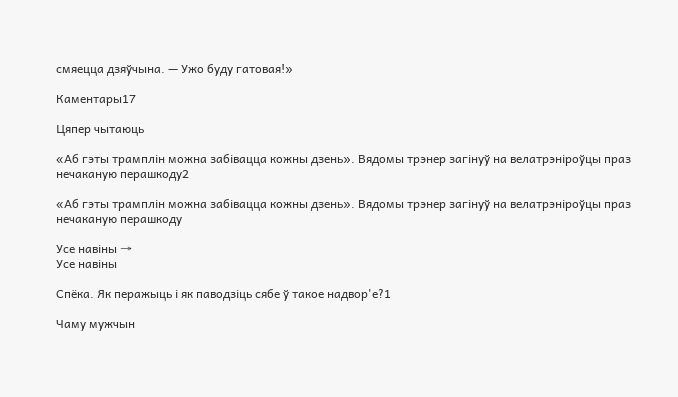смяецца дзяўчына. — Ужо буду гатовая!»

Каментары17

Цяпер чытаюць

«Аб гэты трамплін можна забівацца кожны дзень». Вядомы трэнер загінуў на велатрэніроўцы праз нечаканую перашкоду2

«Аб гэты трамплін можна забівацца кожны дзень». Вядомы трэнер загінуў на велатрэніроўцы праз нечаканую перашкоду

Усе навіны →
Усе навіны

Спёка. Як перажыць і як паводзіць сябе ў такое надвор'е?1

Чаму мужчын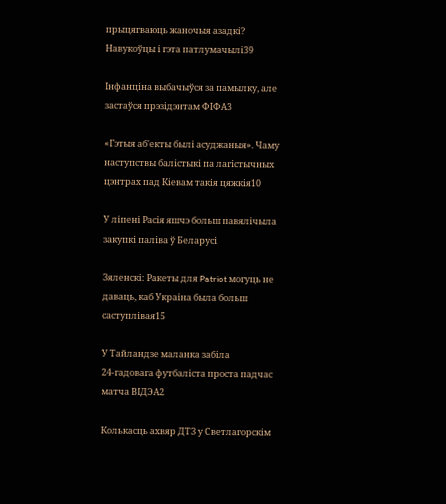прыцягваюць жаночыя азадкі? Навукоўцы і гэта патлумачылі39

Інфанціна выбачыўся за памылку, але застаўся прэзідэнтам ФІФА3

«Гэтыя аб'екты былі асуджаныя». Чаму наступствы балістыкі па лагістычных цэнтрах пад Кіевам такія цяжкія10

У ліпені Расія яшчэ больш павялічыла закупкі паліва ў Беларусі

Зяленскі: Ракеты для Patriot могуць не даваць, каб Украіна была больш саступлівая15

У Тайландзе маланка забіла 24‑гадовага футбаліста проста падчас матча ВІДЭА2

Колькасць ахвяр ДТЗ у Светлагорскім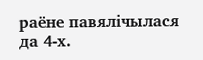раёне павялічылася да 4-х.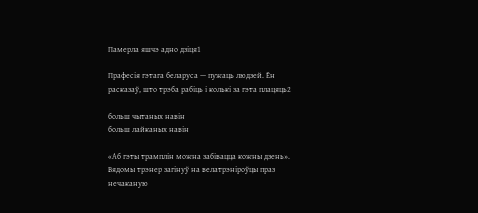Памерла яшчэ адно дзіця1

Прафесія гэтага беларуса — пужаць людзей. Ён расказаў, што трэба рабіць і колькі за гэта плацяць2

больш чытаных навін
больш лайканых навін

«Аб гэты трамплін можна забівацца кожны дзень». Вядомы трэнер загінуў на велатрэніроўцы праз нечаканую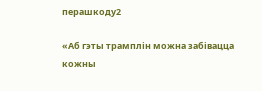перашкоду2

«Аб гэты трамплін можна забівацца кожны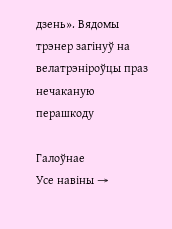дзень». Вядомы трэнер загінуў на велатрэніроўцы праз нечаканую перашкоду

Галоўнае
Усе навіны →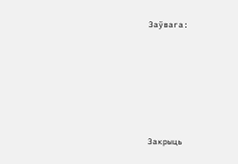Заўвага:









Закрыць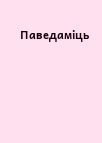Паведаміць